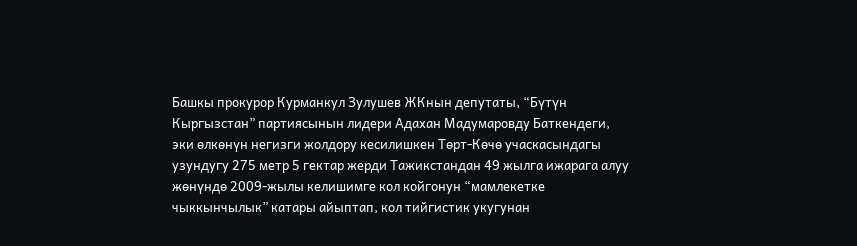Башкы прокурор Курманкул Зулушев ЖКнын депутаты, “Бүтүн Кыргызстан” партиясынын лидери Адахан Мадумаровду Баткендеги, эки өлкөнүн негизги жолдору кесилишкен Төрт-Көчө учаскасындагы узундугу 275 метр 5 гектар жерди Тажикстандан 49 жылга ижарага алуу жөнүндө 2009-жылы келишимге кол койгонун “мамлекетке чыккынчылык” катары айыптап, кол тийгистик укугунан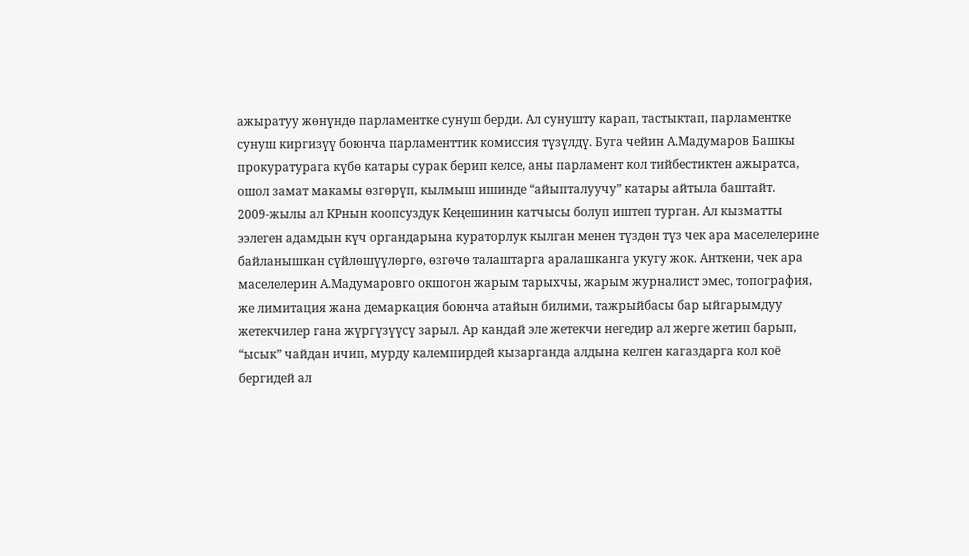ажыратуу жөнүндө парламентке сунуш берди. Ал сунушту карап, тастыктап, парламентке сунуш киргизүү боюнча парламенттик комиссия түзүлдү. Буга чейин А.Мадумаров Башкы прокуратурага күбө катары сурак берип келсе, аны парламент кол тийбестиктен ажыратса, ошол замат макамы өзгөрүп, кылмыш ишинде “айыпталуучу” катары айтыла баштайт.
2009-жылы ал КРнын коопсуздук Кеңешинин катчысы болуп иштеп турган. Ал кызматты ээлеген адамдын күч органдарына кураторлук кылган менен түздөн түз чек ара маселелерине байланышкан сүйлөшүүлөргө, өзгөчө талаштарга аралашканга укугу жок. Анткени, чек ара маселелерин А.Мадумаровго окшогон жарым тарыхчы, жарым журналист эмес, топография, же лимитация жана демаркация боюнча атайын билими, тажрыйбасы бар ыйгарымдуу жетекчилер гана жүргүзүүсү зарыл. Ар кандай эле жетекчи негедир ал жерге жетип барып, “ысык” чайдан ичип, мурду калемпирдей кызарганда алдына келген кагаздарга кол коё бергидей ал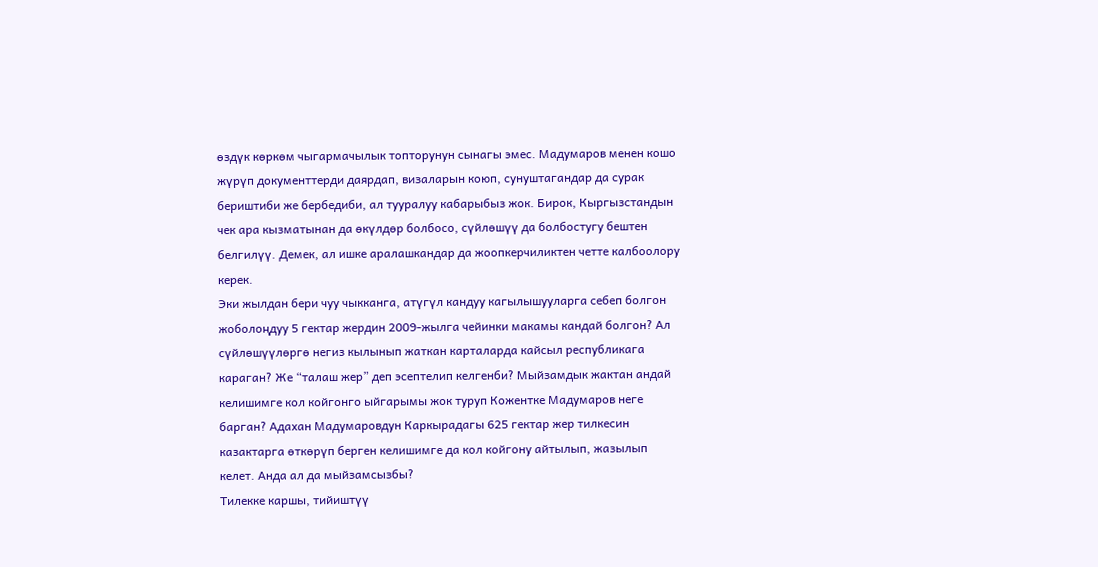өздүк көркөм чыгармачылык топторунун сынагы эмес. Мадумаров менен кошо жүрүп документтерди даярдап, визаларын коюп, сунуштагандар да сурак бериштиби же бербедиби, ал тууралуу кабарыбыз жок. Бирок, Кыргызстандын чек ара кызматынан да өкүлдөр болбосо, сүйлөшүү да болбостугу бештен белгилүү. Демек, ал ишке аралашкандар да жоопкерчиликтен четте калбоолору керек.
Эки жылдан бери чуу чыкканга, атүгүл кандуу кагылышууларга себеп болгон жоболоңдуу 5 гектар жердин 2009-жылга чейинки макамы кандай болгон? Ал сүйлөшүүлөргө негиз кылынып жаткан карталарда кайсыл республикага караган? Же “талаш жер” деп эсептелип келгенби? Мыйзамдык жактан андай келишимге кол койгонго ыйгарымы жок туруп Кожентке Мадумаров неге барган? Адахан Мадумаровдун Каркырадагы 625 гектар жер тилкесин казактарга өткөрүп берген келишимге да кол койгону айтылып, жазылып келет. Анда ал да мыйзамсызбы?
Тилекке каршы, тийиштүү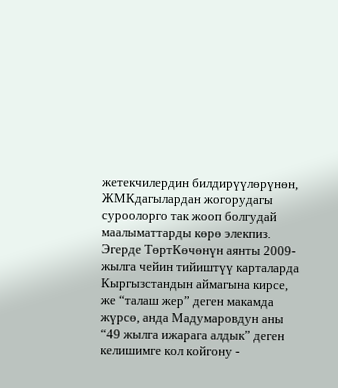жетекчилердин билдирүүлөрүнөн, ЖМКдагылардан жогорудагы суроолорго так жооп болгудай маалыматтарды көрө элекпиз. Эгерде ТөртКөчөнүн аянты 2009-жылга чейин тийиштүү карталарда Кыргызстандын аймагына кирсе, же “талаш жер” деген макамда жүрсө, анда Мадумаровдун аны “49 жылга ижарага алдык” деген келишимге кол койгону -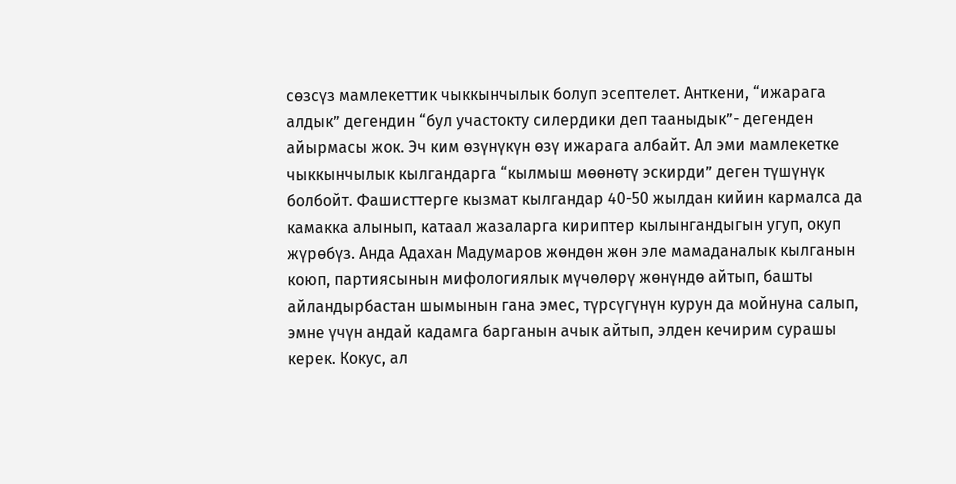сөзсүз мамлекеттик чыккынчылык болуп эсептелет. Анткени, “ижарага алдык” дегендин “бул участокту силердики деп тааныдык”- дегенден айырмасы жок. Эч ким өзүнүкүн өзү ижарага албайт. Ал эми мамлекетке чыккынчылык кылгандарга “кылмыш мөөнөтү эскирди” деген түшүнүк болбойт. Фашисттерге кызмат кылгандар 40-50 жылдан кийин кармалса да камакка алынып, катаал жазаларга кириптер кылынгандыгын угуп, окуп жүрөбүз. Анда Адахан Мадумаров жөндөн жөн эле мамаданалык кылганын коюп, партиясынын мифологиялык мүчөлөрү жөнүндө айтып, башты айландырбастан шымынын гана эмес, түрсүгүнүн курун да мойнуна салып, эмне үчүн андай кадамга барганын ачык айтып, элден кечирим сурашы керек. Кокус, ал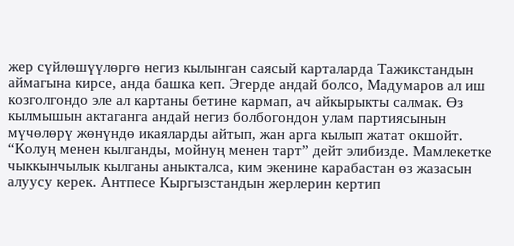жер сүйлөшүүлөргө негиз кылынган саясый карталарда Тажикстандын аймагына кирсе, анда башка кеп. Эгерде андай болсо, Мадумаров ал иш козголгондо эле ал картаны бетине кармап, ач айкырыкты салмак. Өз кылмышын актаганга андай негиз болбогондон улам партиясынын мүчөлөрү жөнүндө икаяларды айтып, жан арга кылып жатат окшойт. “Колуң менен кылганды, мойнуң менен тарт” дейт элибизде. Мамлекетке чыккынчылык кылганы аныкталса, ким экенине карабастан өз жазасын алуусу керек. Антпесе Кыргызстандын жерлерин кертип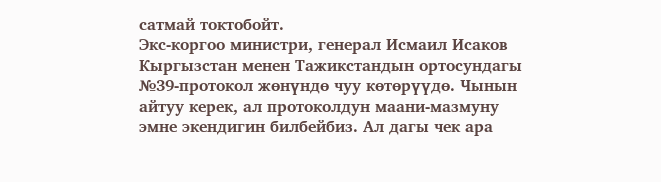сатмай токтобойт.
Экс-коргоо министри, генерал Исмаил Исаков Кыргызстан менен Тажикстандын ортосундагы №39-протокол жөнүндө чуу көтөрүүдө. Чынын айтуу керек, ал протоколдун маани-мазмуну эмне экендигин билбейбиз. Ал дагы чек ара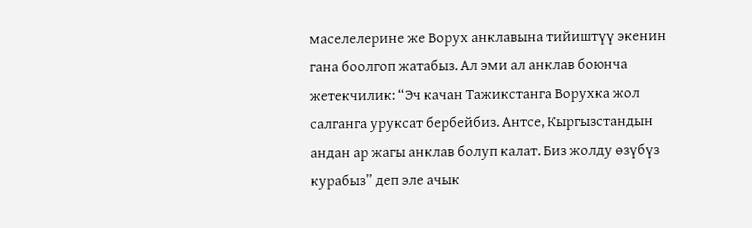маселелерине же Ворух анклавына тийиштүү экенин гана боолгоп жатабыз. Ал эми ал анклав боюнча жетекчилик: “Эч качан Тажикстанга Ворухка жол салганга уруксат бербейбиз. Антсе, Кыргызстандын андан ар жагы анклав болуп калат. Биз жолду өзүбүз курабыз” деп эле ачык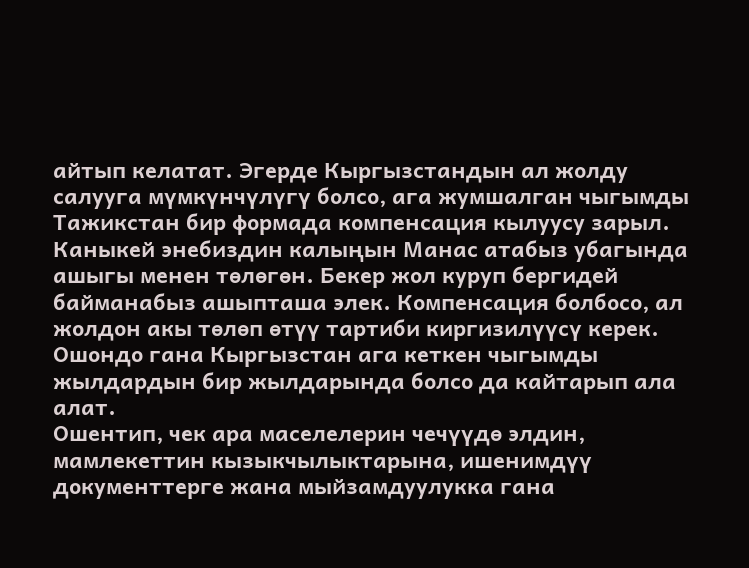айтып келатат. Эгерде Кыргызстандын ал жолду салууга мүмкүнчүлүгү болсо, ага жумшалган чыгымды Тажикстан бир формада компенсация кылуусу зарыл. Каныкей энебиздин калыңын Манас атабыз убагында ашыгы менен төлөгөн. Бекер жол куруп бергидей байманабыз ашыпташа элек. Компенсация болбосо, ал жолдон акы төлөп өтүү тартиби киргизилүүсү керек. Ошондо гана Кыргызстан ага кеткен чыгымды жылдардын бир жылдарында болсо да кайтарып ала алат.
Ошентип, чек ара маселелерин чечүүдө элдин, мамлекеттин кызыкчылыктарына, ишенимдүү документтерге жана мыйзамдуулукка гана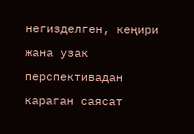негизделген, кеңири жана узак перспективадан караган саясат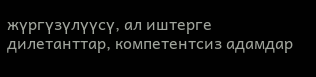жүргүзүлүүсү, ал иштерге дилетанттар, компетентсиз адамдар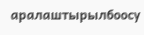аралаштырылбоосу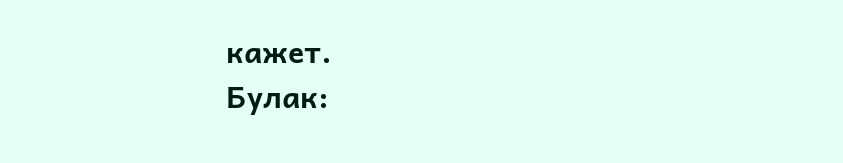кажет.
Булак: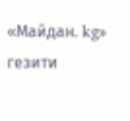«Майдан. kg» гезити